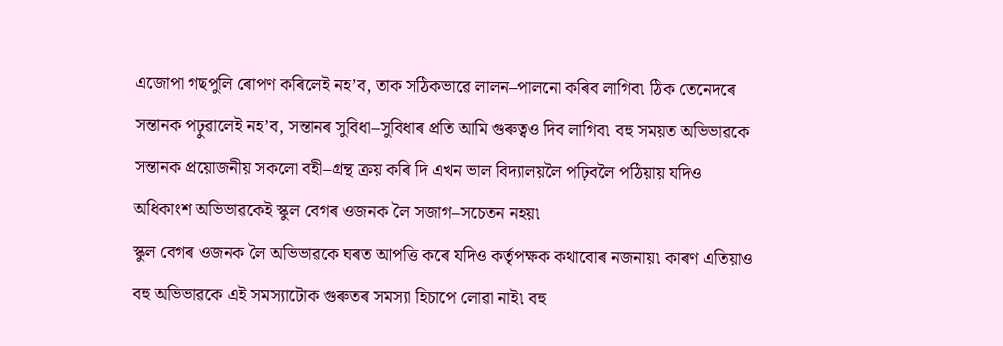এজোপা গছপুলি ৰোপণ কৰিলেই নহ’ব, তাক সঠিকভাৱে লালন–পালনো কৰিব লাগিব৷ ঠিক তেনেদৰে সন্তানক পঢ়ুৱালেই নহ’ব, সন্তানৰ সুবিধা–সুবিধাৰ প্রতি আমি গুৰুত্বও দিব লাগিব৷ বহু সময়ত অভিভাৱকে সন্তানক প্রয়োজনীয় সকলো বহী–গ্রন্থ ক্রয় কৰি দি এখন ভাল বিদ্যালয়লৈ পঢ়িবলৈ পঠিয়ায় যদিও অধিকাংশ অভিভাৱকেই স্কুল বেগৰ ওজনক লৈ সজাগ–সচেতন নহয়৷
স্কুল বেগৰ ওজনক লৈ অভিভাৱকে ঘৰত আপত্তি কৰে যদিও কর্তৃপক্ষক কথাবোৰ নজনায়৷ কাৰণ এতিয়াও বহু অভিভাৱকে এই সমস্যাটোক গুৰুতৰ সমস্যা হিচাপে লোৱা নাই৷ বহু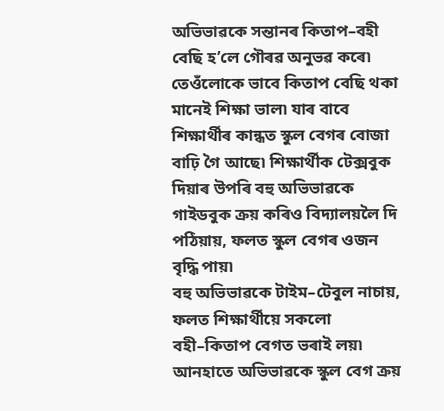অভিভাৱকে সন্তানৰ কিতাপ–বহী বেছি হ’লে গৌৰৱ অনুভৱ কৰে৷
তেওঁলোকে ভাবে কিতাপ বেছি থকা মানেই শিক্ষা ভাল৷ যাৰ বাবে শিক্ষার্থীৰ কান্ধত স্কুল বেগৰ বোজা বাঢ়ি গৈ আছে৷ শিক্ষার্থীক টেক্সবুক দিয়াৰ উপৰি বহু অভিভাৱকে গাইডবুক ক্রয় কৰিও বিদ্যালয়লৈ দি পঠিয়ায়, ফলত স্কুল বেগৰ ওজন বৃদ্ধি পায়৷
বহু অভিভাৱকে টাইম–টেবুল নাচায়, ফলত শিক্ষার্থীয়ে সকলো বহী–কিতাপ বেগত ভৰাই লয়৷ আনহাতে অভিভাৱকে স্কুল বেগ ক্রয়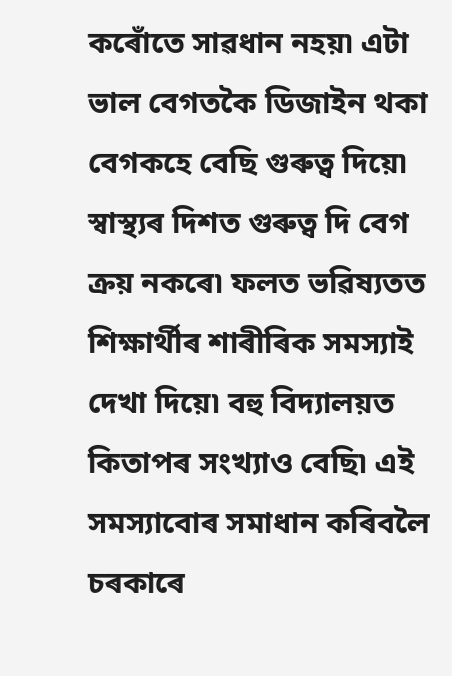কৰোঁতে সাৱধান নহয়৷ এটা ভাল বেগতকৈ ডিজাইন থকা বেগকহে বেছি গুৰুত্ব দিয়ে৷
স্বাস্থ্যৰ দিশত গুৰুত্ব দি বেগ ক্রয় নকৰে৷ ফলত ভৱিষ্যতত শিক্ষার্থীৰ শাৰীৰিক সমস্যাই দেখা দিয়ে৷ বহু বিদ্যালয়ত কিতাপৰ সংখ্যাও বেছি৷ এই সমস্যাবোৰ সমাধান কৰিবলৈ চৰকাৰে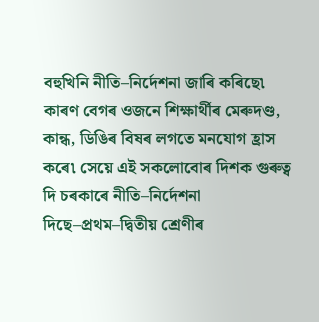বহুখিনি নীতি–নির্দেশনা জাৰি কৰিছে৷
কাৰণ বেগৰ ওজনে শিক্ষার্থীৰ মেৰুদণ্ড, কান্ধ, ডিঙিৰ বিষৰ লগতে মনযোগ হ্রাস কৰে৷ সেয়ে এই সকলোবোৰ দিশক গুৰুত্ব দি চৰকাৰে নীতি–নির্দেশনা দিছে–প্রথম–দ্বিতীয় শ্রেণীৰ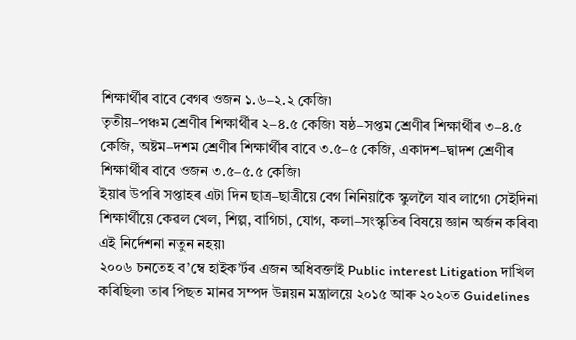শিক্ষার্থীৰ বাবে বেগৰ ওজন ১.৬–২.২ কেজি৷
তৃতীয়–পঞ্চম শ্রেণীৰ শিক্ষার্থীৰ ২–৪.৫ কেজি৷ ষষ্ঠ–সপ্তম শ্রেণীৰ শিক্ষার্থীৰ ৩–৪.৫ কেজি, অষ্টম–দশম শ্রেণীৰ শিক্ষার্থীৰ বাবে ৩.৫–৫ কেজি, একাদশ–দ্বাদশ শ্রেণীৰ শিক্ষার্থীৰ বাবে ওজন ৩.৫–৫.৫ কেজি৷
ইয়াৰ উপৰি সপ্তাহৰ এটা দিন ছাত্র–ছাত্রীয়ে বেগ নিনিয়াকৈ স্কুললৈ যাব লাগে৷ সেইদিনা শিক্ষার্থীয়ে কেৱল খেল, শিল্প, বাগিচা, যোগ, কলা–সংস্কৃতিৰ বিষয়ে জ্ঞান অর্জন কৰিব৷ এই নির্দেশনা নতুন নহয়৷
২০০৬ চনতেহ ব’ম্বে হাইক’ৰ্টৰ এজন অধিবক্তাই Public interest Litigation দাখিল কৰিছিল৷ তাৰ পিছত মানৱ সম্পদ উন্নয়ন মন্ত্রালয়ে ২০১৫ আৰু ২০২০ত Guidelines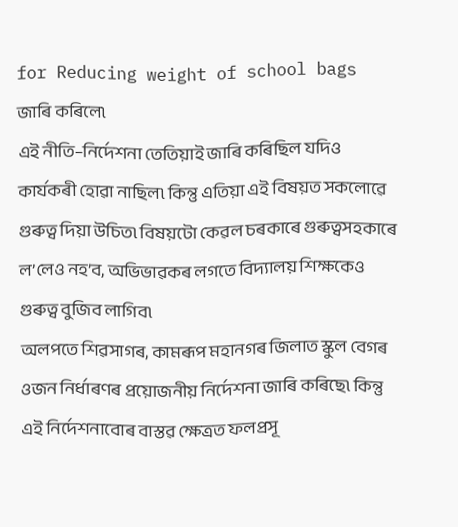for Reducing weight of school bags জাৰি কৰিলে৷
এই নীতি–নির্দেশনা তেতিয়াই জাৰি কৰিছিল যদিও কার্যকৰী হোৱা নাছিল৷ কিন্তু এতিয়া এই বিষয়ত সকলোৱে গুৰুত্ব দিয়া উচিত৷ বিষয়টো কেৱল চৰকাৰে গুৰুত্বসহকাৰে ল’লেও নহ’ব, অভিভাৱকৰ লগতে বিদ্যালয় শিক্ষকেও গুৰুত্ব বুজিব লাগিব৷
অলপতে শিৱসাগৰ, কামৰূপ মহানগৰ জিলাত স্কুল বেগৰ ওজন নির্ধাৰণৰ প্রয়োজনীয় নির্দেশনা জাৰি কৰিছে৷ কিন্তু এই নির্দেশনাবোৰ বাস্তৱ ক্ষেত্রত ফলপ্রসূ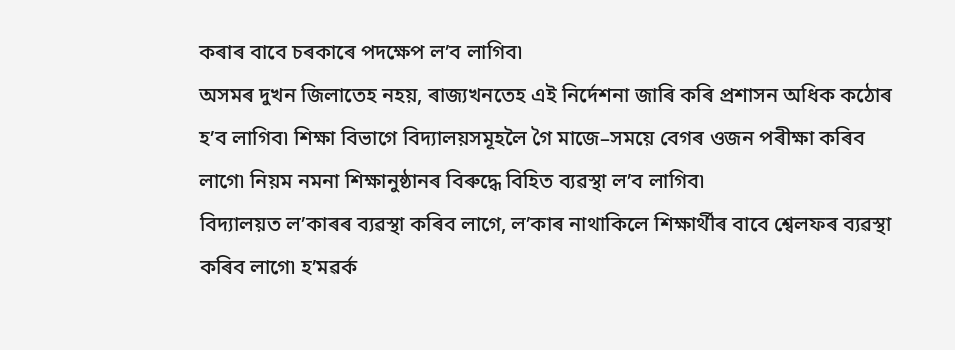কৰাৰ বাবে চৰকাৰে পদক্ষেপ ল’ব লাগিব৷
অসমৰ দুখন জিলাতেহ নহয়, ৰাজ্যখনতেহ এই নির্দেশনা জাৰি কৰি প্রশাসন অধিক কঠোৰ হ’ব লাগিব৷ শিক্ষা বিভাগে বিদ্যালয়সমূহলৈ গৈ মাজে–সময়ে বেগৰ ওজন পৰীক্ষা কৰিব লাগে৷ নিয়ম নমনা শিক্ষানুষ্ঠানৰ বিৰুদ্ধে বিহিত ব্যৱস্থা ল’ব লাগিব৷
বিদ্যালয়ত ল’কাৰৰ ব্যৱস্থা কৰিব লাগে, ল’কাৰ নাথাকিলে শিক্ষার্থীৰ বাবে শ্বেলফৰ ব্যৱস্থা কৰিব লাগে৷ হ’মৱর্ক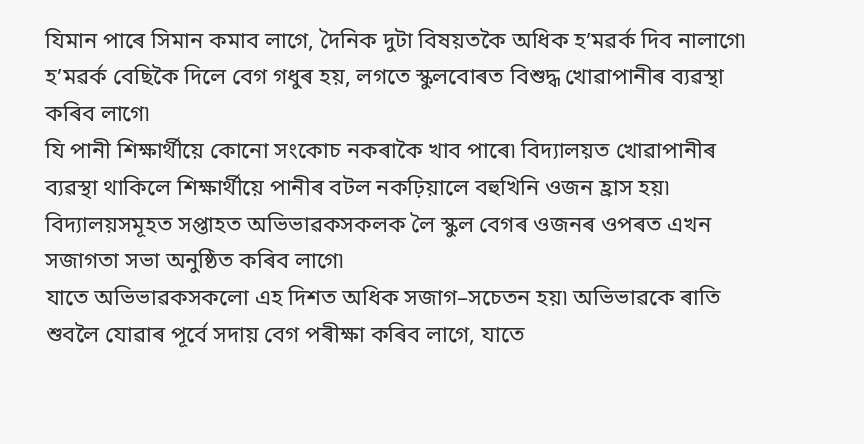যিমান পাৰে সিমান কমাব লাগে, দৈনিক দুটা বিষয়তকৈ অধিক হ’মৱর্ক দিব নালাগে৷ হ’মৱর্ক বেছিকৈ দিলে বেগ গধুৰ হয়, লগতে স্কুলবোৰত বিশুদ্ধ খোৱাপানীৰ ব্যৱস্থা কৰিব লাগে৷
যি পানী শিক্ষার্থীয়ে কোনো সংকোচ নকৰাকৈ খাব পাৰে৷ বিদ্যালয়ত খোৱাপানীৰ ব্যৱস্থা থাকিলে শিক্ষার্থীয়ে পানীৰ বটল নকঢ়িয়ালে বহুখিনি ওজন হ্রাস হয়৷ বিদ্যালয়সমূহত সপ্তাহত অভিভাৱকসকলক লৈ স্কুল বেগৰ ওজনৰ ওপৰত এখন সজাগতা সভা অনুষ্ঠিত কৰিব লাগে৷
যাতে অভিভাৱকসকলো এহ দিশত অধিক সজাগ–সচেতন হয়৷ অভিভাৱকে ৰাতি শুবলৈ যোৱাৰ পূর্বে সদায় বেগ পৰীক্ষা কৰিব লাগে, যাতে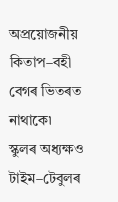অপ্রয়োজনীয় কিতাপ–বহী বেগৰ ভিতৰত নাথাকে৷
স্কুলৰ অধ্যক্ষও টাইম–টেবুলৰ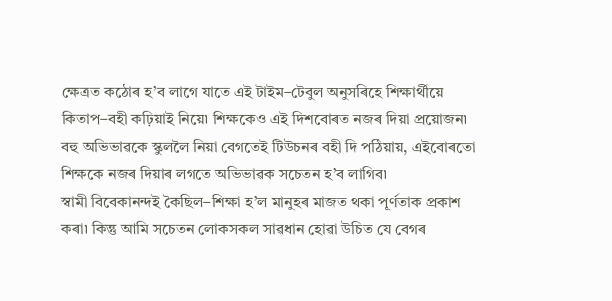ক্ষেত্রত কঠোৰ হ’ব লাগে যাতে এই টাইম–টেবুল অনুসৰিহে শিক্ষার্থীয়ে কিতাপ–বহী কঢ়িয়াই নিয়ে৷ শিক্ষকেও এই দিশবোৰত নজৰ দিয়া প্রয়োজন৷ বহু অভিভাৱকে স্কুললৈ নিয়া বেগতেই টিউচনৰ বহী দি পঠিয়ায়, এইবোৰতো শিক্ষকে নজৰ দিয়াৰ লগতে অভিভাৱক সচেতন হ’ব লাগিব৷
স্বামী বিবেকানন্দই কৈছিল–শিক্ষা হ’ল মানুহৰ মাজত থকা পূর্ণতাক প্রকাশ কৰা৷ কিন্তু আমি সচেতন লোকসকল সাৱধান হোৱা উচিত যে বেগৰ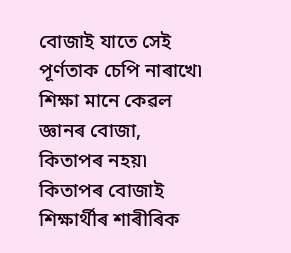বোজাই যাতে সেই পূর্ণতাক চেপি নাৰাখে৷ শিক্ষা মানে কেৱল জ্ঞানৰ বোজা, কিতাপৰ নহয়৷ কিতাপৰ বোজাই শিক্ষার্থীৰ শাৰীৰিক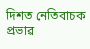দিশত নেতিবাচক প্রভাৱ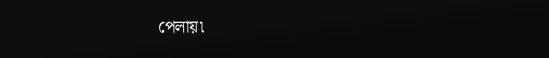পেলায়৷